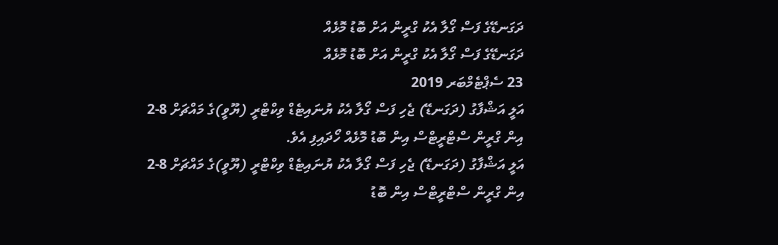ދަގަނޑޭގެ ފަސް ގޯލާ އެކު ގްރީން އަށް ބޮޑު މޮޅެއް
ދަގަނޑޭގެ ފަސް ގޯލާ އެކު ގްރީން އަށް ބޮޑު މޮޅެއް
23 ސެޕްޓެމްބަރ 2019
އަލީ އަޝްފާގު (ދަގަނޑޭ) ޖެހި ފަސް ގޯލާ އެކު ޔުނައިޓެޑް ވިކްޓްރީ (ޔޫވީ)ގެ މައްޗަށް 8-2 އިން ގްރީން ސްޓްރީޓްސް އިން ބޮޑު މޮޅެއް ހޯދައިފި އެވެ.
އަލީ އަޝްފާގު (ދަގަނޑޭ) ޖެހި ފަސް ގޯލާ އެކު ޔުނައިޓެޑް ވިކްޓްރީ (ޔޫވީ)ގެ މައްޗަށް 8-2 އިން ގްރީން ސްޓްރީޓްސް އިން ބޮޑު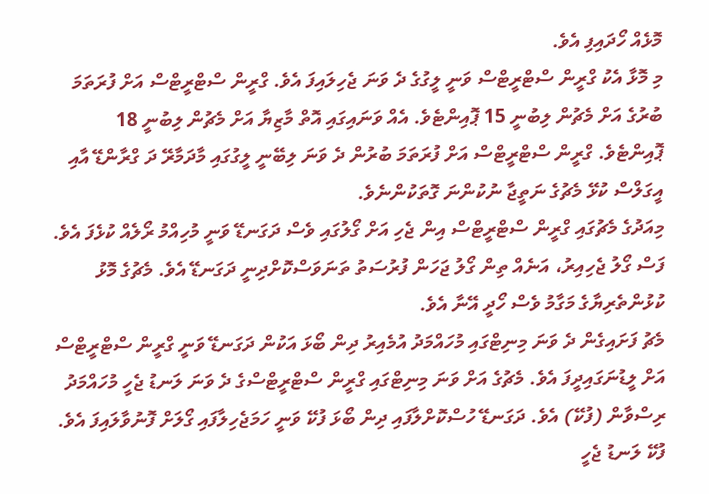މޮޅެއް ހޯދައިފި އެވެ.
މި މޮޅާ އެކު ގްރީން ސްޓްރީޓްސް ވަނީ ލީގުގެ ދެ ވަނަ ޖެހިލައިފަ އެވެ. ގްރީން ސްޓްރީޓްސް އަށް ފުރަތަމަ ބުރުގެ އަށް މެޗުން ލިބުނީ 15 ޕޮއިންޓެވެ. އެއް ވަނައިގައި އޮތް މާޒިޔާ އަށް މެޗުން ލިބުނީ 18 ޕޮއިންޓެވެ. ގްރީން ސްޓްރީޓްސް އަށް ފުރަތަމަ ބުރުން ދެ ވަނަ ލިބޭނީ ލީގުގައި މާދަމާރޭ ދަ ގްރާންޑޭ އާއި އީގަލްސް ކުޅޭ މެޗުގެ ނަތީޖާ ނުކުންނަ ގޮތަކުންނެވެ.
މިއަދުގެ މެޗުގައި ގްރީން ސްޓްރީޓްސް އިން ޖެހި އަށް ގޯލުގައި ވެސް ދަގަނޑޭ ވަނީ މުހިއްމު ރޯލެއް ކުޅެފަ އެވެ. ފަސް ގޯލު ޖެހިއިރު، އަނެއް ތިން ގޯލު ޖަހަން ފުރުސަތު ތަނަވަސްކޮށްދިނީ ދަގަނޑޭ އެވެ. މެޗުގެ މޮޅު ކުޅުންތެރިޔާގެ މަގާމު ވެސް ހޯދީ އޭނާ އެވެ.
މެޗު ފަށައިގެން ދެ ވަނަ މިނިޓްގައި މުހައްމަދު އުމެއިރު ދިން ބޯޅަ އަކުން ދަގަނޑޭ ވަނީ ގްރީން ސްޓްރީޓްސް އަށް ލީޑުނަގައިދީފަ އެވެ. މެޗުގެ އަށް ވަނަ މިނިޓްގައި ގްރީން ސްޓްރީޓްސްގެ ދެ ވަނަ ލަނޑު ޖެހީ މުހައްމަދު ރިސްވާން (ފުކޭ) އެވެ. ދަގަނޑޭ ހުސްކޮށްލާފައި ދިން ބޯޅަ ފުކޭ ވަނީ ހަމަޖެހިލާފައި ގޯލަށް ފޮނުވާލައިފަ އެވެ. ފުކޭ ލަނޑު ޖެހީ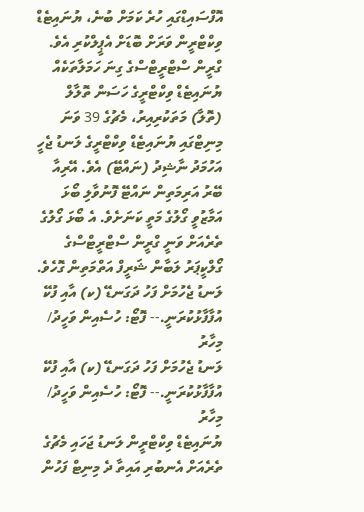އޮފްސައިޑްގައި ހުރެ ކަމަށް ބުނެ، ޔުނައިޓެޑް ވިކްޓްރީން ވަރަށް ބޮޑަށް އެޕީލްކުރި އެވެ.
ގްރީން ސްޓްރީޓްސްގެ ގިނަ ހަމަލާތަކެއް ޔުނައިޓެޑް ވިކްޓްރީގެ ހަސަން ތޮލާލް (ތޮލާ) މަތަކުރިއިރު، މެޗުގެ 39 ވަނަ މިނިޓްގައި ޔުނައިޓެޑް ވިކްޓްރީގެ ލަނޑު ޖެހީ އަހުމަދު ނާޝިދު (ނައްޓޭ) އެވެ. އޭރިއާ ބޭރު އަރިމަތިން ނައްޓޭ ފޮނުވާލި ބޯޅަ އަމާޒުވީ ގޯލުގެ މަތީ ކަނަށެވެ. އެ ބޯޅަ ގޯލުގެ ތެރެއަށް ވަނީ ގްރީން ސްޓްރީޓްސްގެ ގޯލްކީޕަރު ލަބާން ޝަރީފް އަތްމަތިން ގޮހެވެ.
ލަނޑު ޖެހުމަށް ފަހު ދަގަނޑޭ (ކ) އާއި ފުކޭ އުފާފާޅުކުރަނީ.-- ފޮޓޯ: ހުސެއިން ވަހީދު/ މިހާރު
ލަނޑު ޖެހުމަށް ފަހު ދަގަނޑޭ (ކ) އާއި ފުކޭ އުފާފާޅުކުރަނީ.-- ފޮޓޯ: ހުސެއިން ވަހީދު/ މިހާރު
ޔުނައިޓެޑް ވިކްޓްރީން ލަނޑު ޖަހައި މެޗުގެ ތެރެއަށް އެނބުރި އައިތާ ދެ މިނިޓް ފަހުން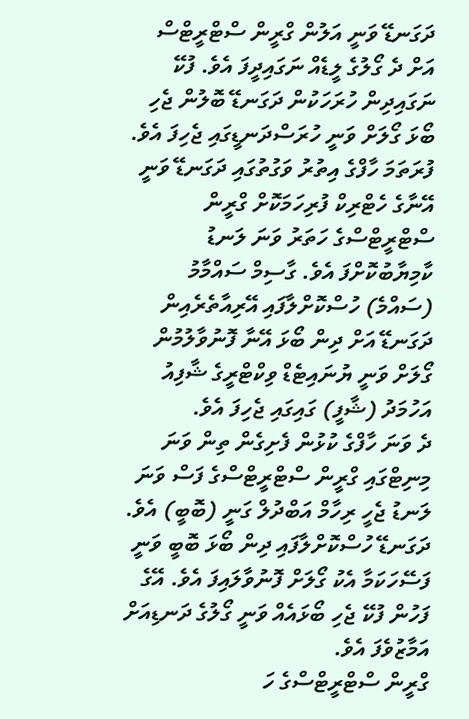ދަގަނޑޭ ވަނީ އަލުން ގްރީން ސްޓްރީޓްސް އަށް ދެ ގޯލުގެ ލީޑެއް ނަގައިދީފަ އެވެ. ފުކޭ ނަގައިދިން ހުރަހަކުން ދަގަނޑޭ ބޮލުން ޖެހި ބޯޅަ ގޯލަށް ވަނީ ހުރަސްދަނޑީގައި ޖެހިފަ އެވެ. ފުރަތަމަ ހާފްގެ އިތުރު ވަގުތުގައި ދަގަނޑޭ ވަނީ އޭނާގެ ހެޓްރިކް ފުރިހަމަކޮށް ގްރީން ސްޓްރީޓްސްގެ ހަތަރު ވަނަ ލަނޑު ކާމިޔާބުކޮށްފަ އެވެ. ގާސިމް ސައްމާމު (ސައްމެ) ހުސްކޮށްލާފައި އޭރިއާތެރެއިން ދަގަނޑޭ އަށް ދިން ބޯޅަ އޭނާ ފޮނުވާލުމުން ގޯލަށް ވަނީ ޔުނައިޓެޑް ވިކްޓްރީގެ ޝާފިއު އަހުމަދު (ޝާފީ) ގައިގައި ޖެހިފަ އެވެ.
ދެ ވަނަ ހާފްގެ ކުޅުން ފެށިގެން ތިން ވަނަ މިނިޓްގައި ގްރީން ސްޓްރީޓްސްގެ ފަސް ވަނަ ލަނޑު ޖެހީ ރިހާމް އަބްދުލް ގަނީ (ބޮބީ) އެވެ. ދަގަނޑޭ ހުސްކޮށްލާފައި ދިން ބޯޅަ ބޮބީ ވަނީ ފަސޭހަކަމާ އެކު ގޯލަށް ފޮނުވާލައިފަ އެވެ. އޭގެ ފަހުން ފުކޭ ޖެހި ބޯޅައެއް ވަނީ ގޯލުގެ ދަނޑިއަށް އަމާޒުވެފަ އެވެ.
ގްރީން ސްޓްރީޓްސްގެ ހަ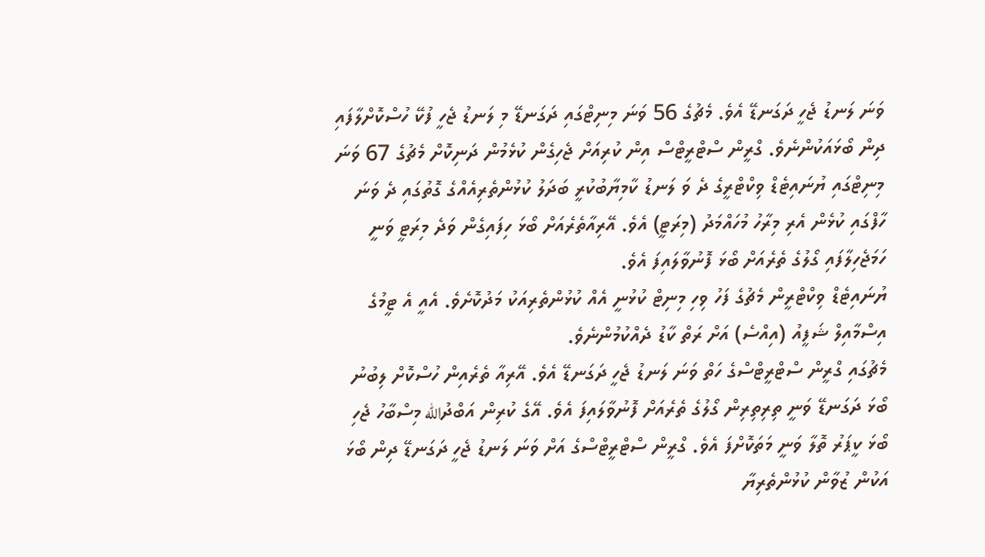ވަނަ ލަނޑު ޖެހީ ދަގަނޑޭ އެވެ. މެޗުގެ 56 ވަނަ މިނިޓްގައި ދަގަނޑޭ މި ލަނޑު ޖެހީ ފުކޭ ހުސްކޮށްލާފައި ދިން ބޯޅައަކުންނެވެ. ގްރީން ސްޓްރީޓްސް އިން ކުރިއަށް ޖެހިގެން ކުޅެމުން ދަނިކޮށް މެޗުގެ 67 ވަނަ މިނިޓްގައި ޔުނައިޓެޑް ވިކްޓްރީގެ ދެ ވަ ލަނޑު ކާމިޔާބުކުރީ ބަދަލު ކުޅުންތެރިއެއްގެ ގޮތުގައި ދެ ވަނަ ހާފްގައި ކުޅެން އެރި މިރާހު މުހައްމަދު (މިރަޓީ) އެވެ. އޭރިއާތެރެއަށް ބޯޅަ ހިފައިގެން ވަދެ މިރަޓީ ވަނީ ހަމަޖެހިލާފައި ގޯލުގެ ތެރެއަށް ބޯޅަ ފޮނުވާލައިފަ އެވެ.
ޔުނައިޓެޑް ވިކްޓްރީން މެޗުގެ ފަހު ވިހި މިނިޓް ކުޅުނީ އެއް ކުޅުންތެރިއަކު މަދުކޮށެވެ. އެއީ އެ ޓީމުގެ އިސްމާއިލް ޝަފީއު (އިއްސެ) އަށް ރަތް ކާޑު ދެއްކުމުންނެވެ.
މެޗުގައި ގްރީން ސްޓްރީޓްސްގެ ހަތް ވަނަ ލަނޑު ޖެހީ ދަގަނޑޭ އެވެ. އޭރިއާ ތެރެއިން ހުސްކޮށް ލިބުނު ބޯޅަ ދަގަނޑޭ ވަނީ ތިރިތިރިން ގޯލުގެ ތެރެއަށް ފޮނުވާލައިފަ އެވެ. އޭގެ ކުރިން އަބްދުالله މިސްބާހު ޖެހި ބޯޅަ ކީޕަރު ތޮލާ ވަނީ މަތަކޮށްފަ އެވެ. ގްރީން ސްޓްރީޓްސްގެ އަށް ވަނަ ލަނޑު ޖެހީ ދަގަނޑޭ ދިން ބޯޅަ އަކުން ޒުވާން ކުޅުންތެރިޔާ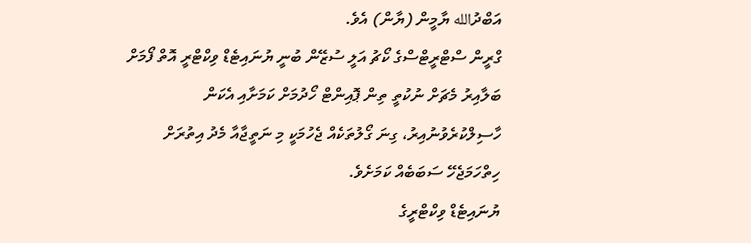އަބްދުالله ޔާމީން (ޔާން) އެވެ.
ގްރީން ސްޓްރީޓްސްގެ ކޯޗު އަލީ ސުޒޭން ބުނީ ޔުނައިޓެޑް ވިކްޓްރީ އޮތް ފޯމަށް ބަލާއިރު މެޗަށް ނުކުތީ ތިން ޕޮއިންޓް ހޯދުމަށް ކަމަށާއި އެކަން ހާސިލްކުރެވުނުއިރު، ގިނަ ގޯލުތަކެއް ޖެހުމަކީ މި ނަތީޖާއާ މެދު އިތުރަށް ހިތްހަމަޖެހޭ ސަބަބެއް ކަމަށެވެ.
ޔުނައިޓެޑް ވިކްޓްރީގެ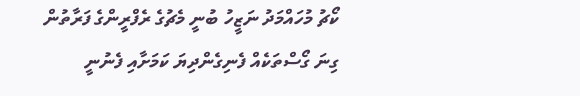ކޯޗު މުހައްމަދު ނަޒީހު ބުނީ މެޗުގެ ރެފްރީންގެ ފަރާތުން ގިނަ ގޯސްތަކެއް ފެނިގެންދިޔަ ކަމަށާއި ފެނުނީ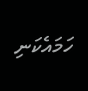ހަމައެކަނި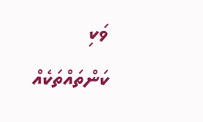ވަކި ކަންތައްތަކެއް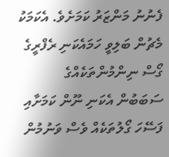ފެނުނު މަންޒަރު ކަމަށެވެ. އެކަމަކު މެޗުން ބަލިވީ ހަމައެކަނި ރެފްރީގެ ގޯސް ނިންމުންތަކެއްގެ ސަބަބުން އެކަނި ނޫން ކަމަށާއި ފަސޭހަ ގޯލުތަކެއް ވެސް ވަނުމުން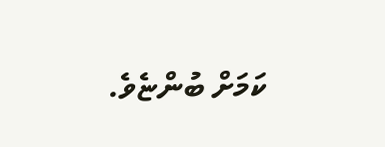ކަމަށް ބުންޏެވެ.